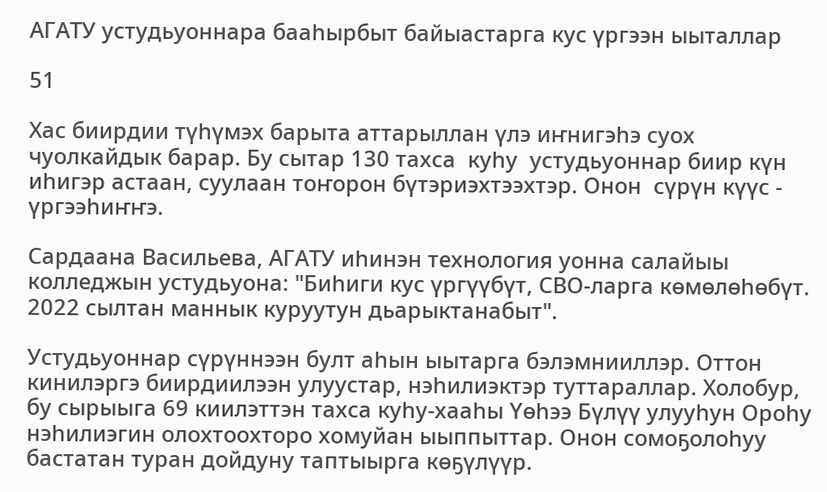АГАТУ устудьуоннара бааһырбыт байыастарга кус үргээн ыыталлар

51

Хас биирдии түһүмэх барыта аттарыллан үлэ иҥнигэһэ суох чуолкайдык барар. Бу сытар 130 тахса  куһу  устудьуоннар биир күн иһигэр астаан, суулаан тоҥорон бүтэриэхтээхтэр. Онон  сүрүн күүс - үргээһиҥҥэ.

Сардаана Васильева, АГАТУ иһинэн технология уонна салайыы колледжын устудьуона: "Биһиги кус үргүүбүт, СВО-ларга көмөлөһөбүт. 2022 сылтан маннык куруутун дьарыктанабыт".

Устудьуоннар сүрүннээн булт аһын ыытарга бэлэмнииллэр. Оттон кинилэргэ биирдиилээн улуустар, нэһилиэктэр туттараллар. Холобур, бу сырыыга 69 киилэттэн тахса куһу-хааһы Үөһээ Бүлүү улууһун Ороһу нэһилиэгин олохтоохторо хомуйан ыыппыттар. Онон сомоҕолоһуу бастатан туран дойдуну таптыырга көҕүлүүр.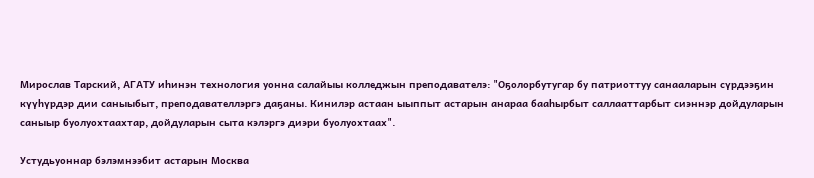Мирослав Тарский, АГАТУ иһинэн технология уонна салайыы колледжын преподавателэ: "Оҕолорбутугар бу патриоттуу санааларын сүрдээҕин күүһүрдэр дии саныыбыт, преподавателлэргэ даҕаны. Кинилэр астаан ыыппыт астарын анараа бааһырбыт саллааттарбыт сиэннэр дойдуларын саныыр буолуохтаахтар, дойдуларын сыта кэлэргэ диэри буолуохтаах".

Устудьуоннар бэлэмнээбит астарын Москва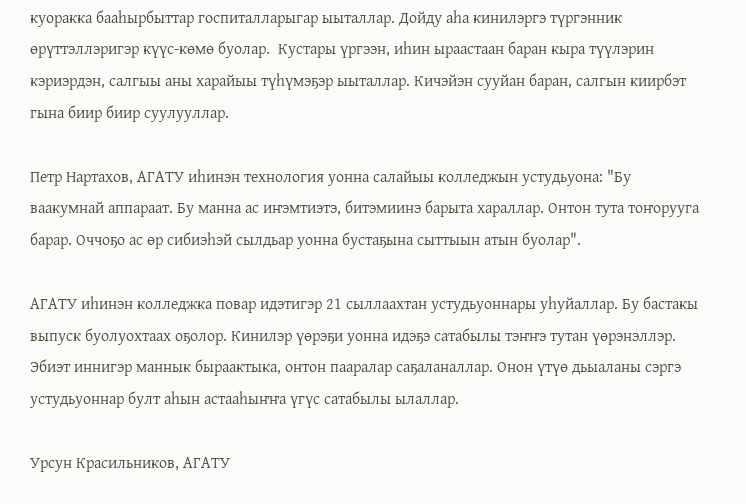куоракка бааһырбыттар госпиталларыгар ыыталлар. Дойду аһа кинилэргэ түргэнник өрүттэллэригэр күүс-көмө буолар.  Кустары үргээн, иһин ыраастаан баран кыра түүлэрин кэриэрдэн, салгыы аны харайыы түһүмэҕэр ыыталлар. Кичэйэн сууйан баран, салгын киирбэт гына биир биир суулууллар.

Петр Нартахов, АГАТУ иһинэн технология уонна салайыы колледжын устудьуона: "Бу ваакумнай аппараат. Бу манна ас иҥэмтиэтэ, битэмиинэ барыта хараллар. Онтон тута тоҥорууга барар. Оччоҕо ас өр сибиэһэй сылдьар уонна бустаҕына сыттыын атын буолар".

АГАТУ иһинэн колледжка повар идэтигэр 21 сыллаахтан устудьуоннары уһуйаллар. Бу бастакы выпуск буолуохтаах оҕолор. Кинилэр үөрэҕи уонна идэҕэ сатабылы тэҥҥэ тутан үөрэнэллэр. Эбиэт иннигэр маннык быраактыка, онтон пааралар саҕаланаллар. Онон үтүө дьыаланы сэргэ устудьуоннар булт аһын астааһыҥҥа үгүс сатабылы ылаллар.

Урсун Красильников, АГАТУ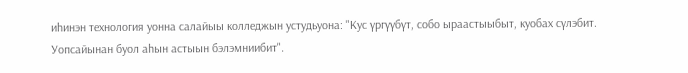иһинэн технология уонна салайыы колледжын устудьуона: "Кус үргүүбүт, собо ыраастыыбыт, куобах сүлэбит. Уопсайынан буол аһын астыын бэлэмниибит".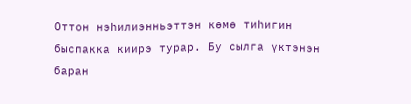Оттон нэһилиэнньэттэн көмө тиһигин быспакка киирэ турар. Бу сылга үктэнэн баран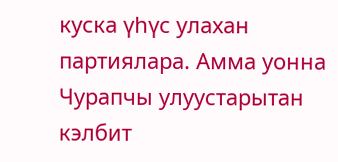куска үһүс улахан партиялара. Амма уонна Чурапчы улуустарытан кэлбит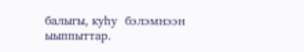балыгы, куһу  бэлэмнээн ыыппыттар.